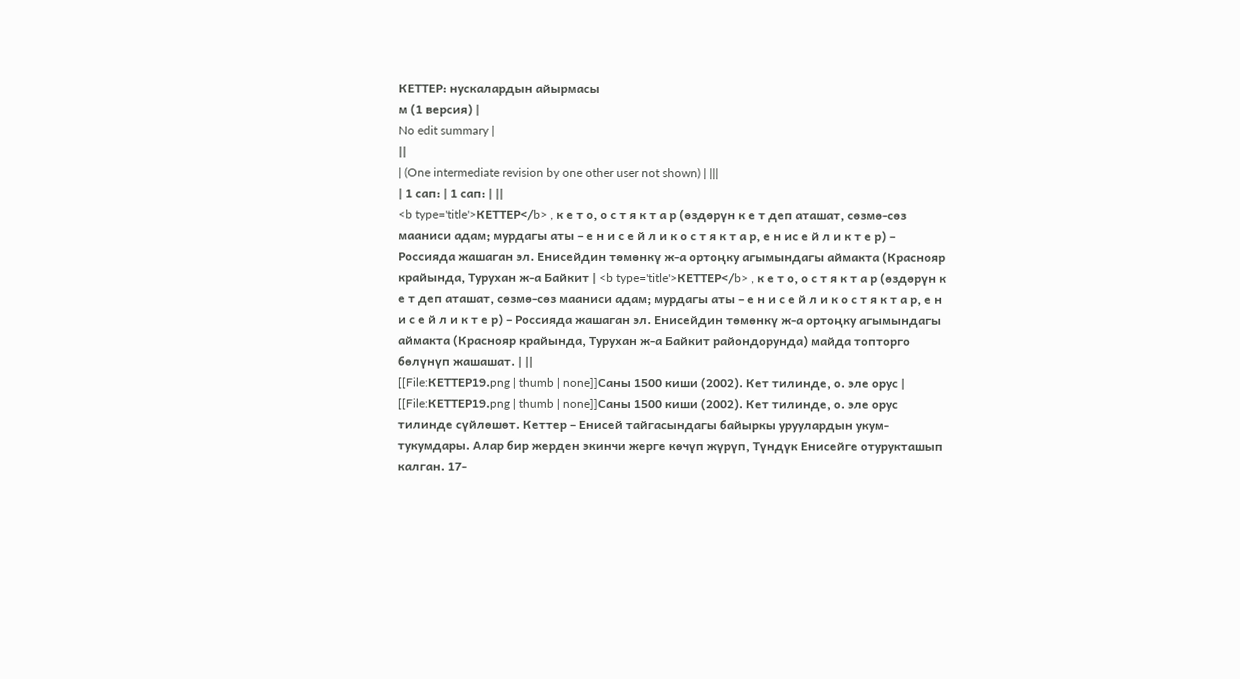КЕТТЕР: нускалардын айырмасы
м (1 версия) |
No edit summary |
||
| (One intermediate revision by one other user not shown) | |||
| 1 сап: | 1 сап: | ||
<b type='title'>КЕТТЕР</b> , к е т о, о с т я к т а р (өздөрүн к е т деп аташат, сөзмө-сөз мааниси адам; мурдагы аты – е н и с е й л и к о с т я к т а р, е н ис е й л и к т е р) – Россияда жашаган эл. Енисейдин төмөнкү ж-а ортоңку агымындагы аймакта (Краснояр крайында, Турухан ж-а Байкит | <b type='title'>КЕТТЕР</b> , к е т о, о с т я к т а р (өздөрүн к е т деп аташат, сөзмө-сөз мааниси адам; мурдагы аты – е н и с е й л и к о с т я к т а р, е н и с е й л и к т е р) – Россияда жашаган эл. Енисейдин төмөнкү ж-а ортоңку агымындагы аймакта (Краснояр крайында, Турухан ж-а Байкит райондорунда) майда топторго бөлүнүп жашашат. | ||
[[File:КЕТТЕР19.png | thumb | none]]Саны 1500 киши (2002). Кет тилинде, о. эле орус | [[File:КЕТТЕР19.png | thumb | none]]Саны 1500 киши (2002). Кет тилинде, о. эле орус тилинде сүйлөшөт. Кеттер – Енисей тайгасындагы байыркы уруулардын укум-тукумдары. Алар бир жерден экинчи жерге көчүп жүрүп, Түндүк Енисейге отурукташып калган. 17-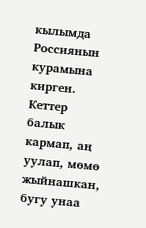кылымда Россиянын курамына кирген. Кеттер балык кармап, аң уулап, мөмө жыйнашкан, бугу унаа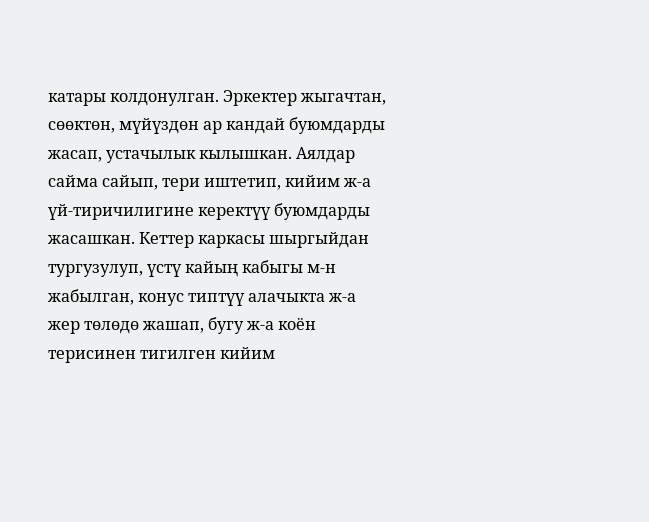катары колдонулган. Эркектер жыгачтан, сөөктөн, мүйүздөн ар кандай буюмдарды жасап, устачылык кылышкан. Аялдар сайма сайып, тери иштетип, кийим ж-а үй-тиричилигине керектүү буюмдарды жасашкан. Кеттер каркасы шыргыйдан тургузулуп, үстү кайың кабыгы м-н жабылган, конус типтүү алачыкта ж-а жер төлөдө жашап, бугу ж-а коён терисинен тигилген кийим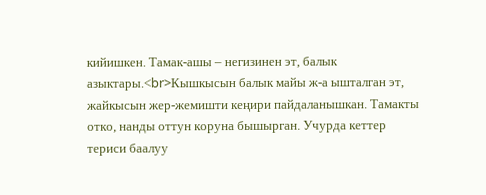кийишкен. Тамак-ашы – негизинен эт, балык азыктары.<br>Кышкысын балык майы ж-а ышталган эт, жайкысын жер-жемишти кеңири пайдаланышкан. Тамакты отко, нанды оттун коруна бышырган. Учурда кеттер териси баалуу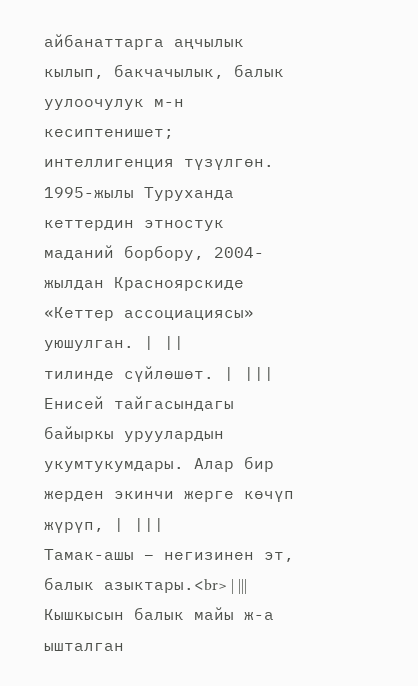айбанаттарга аңчылык кылып, бакчачылык, балык уулоочулук м-н кесиптенишет; интеллигенция түзүлгөн. 1995-жылы Туруханда кеттердин этностук маданий борбору, 2004-жылдан Красноярскиде «Кеттер ассоциациясы» уюшулган. | ||
тилинде сүйлөшөт. | |||
Енисей тайгасындагы байыркы уруулардын укумтукумдары. Алар бир жерден экинчи жерге көчүп жүрүп, | |||
Тамак-ашы – негизинен эт, балык азыктары.<br> | |||
Кышкысын балык майы ж-а ышталган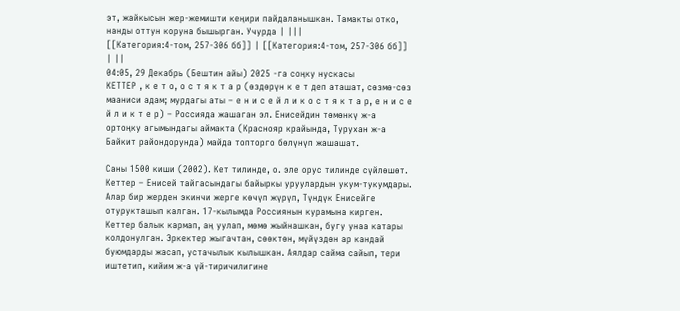эт, жайкысын жер-жемишти кеңири пайдаланышкан. Тамакты отко, нанды оттун коруна бышырган. Учурда | |||
[[Категория:4-том, 257-306 бб]] | [[Категория:4-том, 257-306 бб]] | ||
04:05, 29 Декабрь (Бештин айы) 2025 -га соңку нускасы
КЕТТЕР , к е т о, о с т я к т а р (өздөрүн к е т деп аташат, сөзмө-сөз мааниси адам; мурдагы аты – е н и с е й л и к о с т я к т а р, е н и с е й л и к т е р) – Россияда жашаган эл. Енисейдин төмөнкү ж-а ортоңку агымындагы аймакта (Краснояр крайында, Турухан ж-а Байкит райондорунда) майда топторго бөлүнүп жашашат.

Саны 1500 киши (2002). Кет тилинде, о. эле орус тилинде сүйлөшөт. Кеттер – Енисей тайгасындагы байыркы уруулардын укум-тукумдары. Алар бир жерден экинчи жерге көчүп жүрүп, Түндүк Енисейге отурукташып калган. 17-кылымда Россиянын курамына кирген. Кеттер балык кармап, аң уулап, мөмө жыйнашкан, бугу унаа катары колдонулган. Эркектер жыгачтан, сөөктөн, мүйүздөн ар кандай буюмдарды жасап, устачылык кылышкан. Аялдар сайма сайып, тери иштетип, кийим ж-а үй-тиричилигине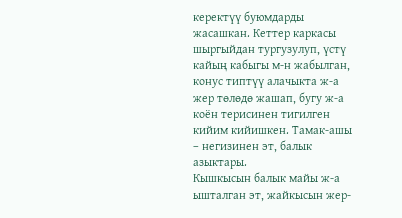керектүү буюмдарды жасашкан. Кеттер каркасы шыргыйдан тургузулуп, үстү кайың кабыгы м-н жабылган, конус типтүү алачыкта ж-а жер төлөдө жашап, бугу ж-а коён терисинен тигилген кийим кийишкен. Тамак-ашы – негизинен эт, балык азыктары.
Кышкысын балык майы ж-а ышталган эт, жайкысын жер-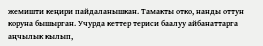жемишти кеңири пайдаланышкан. Тамакты отко, нанды оттун коруна бышырган. Учурда кеттер териси баалуу айбанаттарга аңчылык кылып,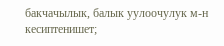бакчачылык, балык уулоочулук м-н кесиптенишет;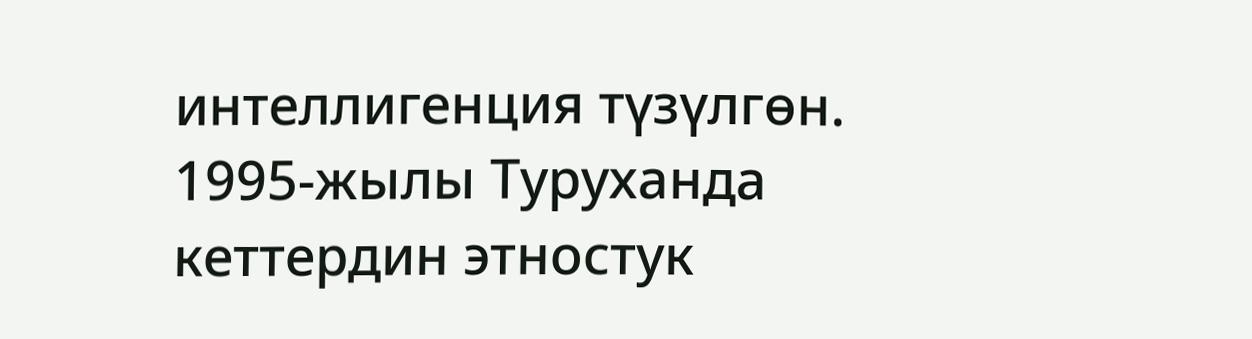интеллигенция түзүлгөн. 1995-жылы Туруханда кеттердин этностук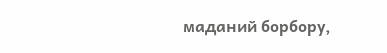маданий борбору,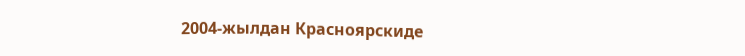2004-жылдан Красноярскиде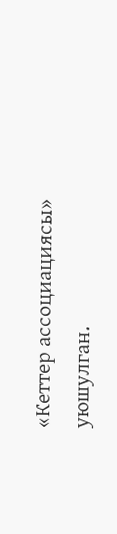«Кеттер ассоциациясы» уюшулган.